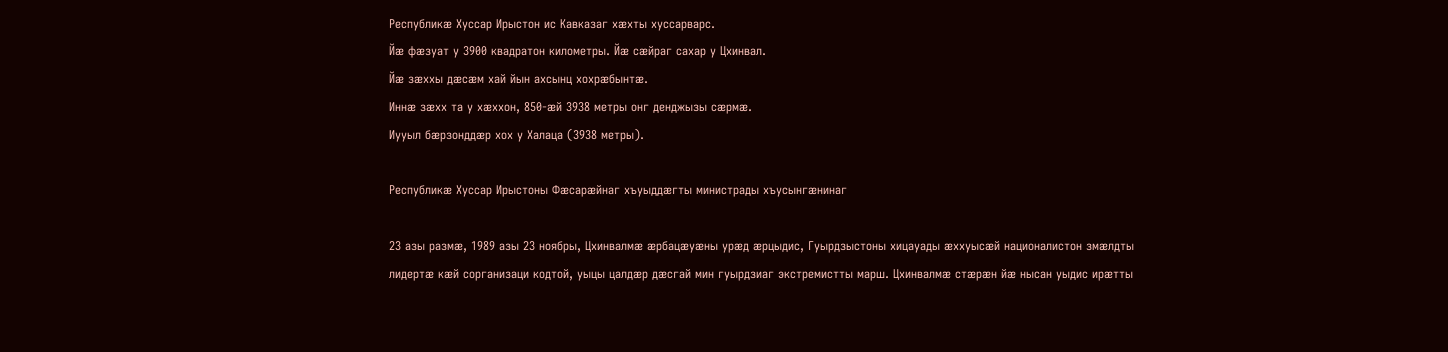Республикæ Хуссар Ирыстон ис Кавказаг хæхты хуссарварс.
Йæ фæзуат у 3900 квадратон километры. Йæ сæйраг сахар у Цхинвал.
Йæ зæххы дæсæм хай йын ахсынц хохрæбынтæ.
Иннæ зæхх та у хæххон, 850-æй 3938 метры онг денджызы сæрмæ.
Иууыл бæрзонддæр хох у Халаца (3938 метры).

Республикӕ Хуссар Ирыстоны Фӕсарӕйнаг хъуыддӕгты министрады хъусынгӕнинаг

23 азы размӕ, 1989 азы 23 ноябры, Цхинвалмӕ ӕрбацӕуӕны урӕд ӕрцыдис, Гуырдзыстоны хицауады ӕххуысӕй националистон змӕлдты лидертӕ кӕй сорганизаци кодтой, уыцы цалдӕр дӕсгай мин гуырдзиаг экстремистты марш. Цхинвалмӕ стӕрӕн йӕ нысан уыдис ирӕтты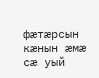фӕтӕрсын кӕнын ӕмӕ сӕ уый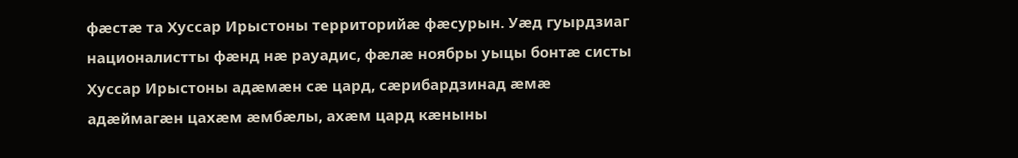фӕстӕ та Хуссар Ирыстоны территорийӕ фӕсурын. Уӕд гуырдзиаг националистты фӕнд нӕ рауадис, фӕлӕ ноябры уыцы бонтӕ систы Хуссар Ирыстоны адӕмӕн сӕ цард, сӕрибардзинад ӕмӕ адӕймагӕн цахӕм ӕмбӕлы, ахӕм цард кӕныны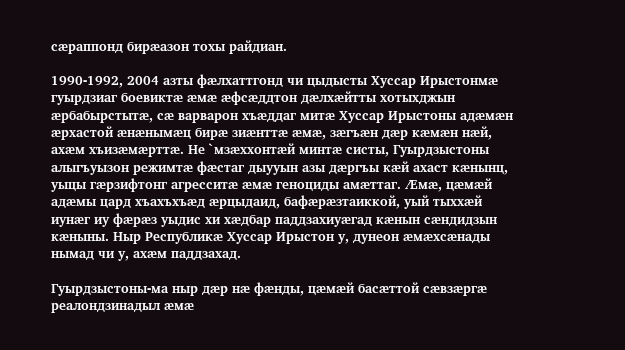сӕраппонд бирӕазон тохы райдиан.

1990-1992, 2004 азты фӕлхаттгонд чи цыдысты Хуссар Ирыстонмӕ гуырдзиаг боевиктӕ ӕмӕ ӕфсӕддтон дӕлхӕйтты хотыхджын ӕрбабырстытӕ, сӕ варварон хъӕддаг митӕ Хуссар Ирыстоны адӕмӕн ӕрхастой ӕнӕнымӕц бирӕ зиӕнттӕ ӕмӕ, зӕгъӕн дӕр кӕмӕн нӕй, ахӕм хъизӕмӕрттӕ. Не `мзӕххонтӕй минтӕ систы, Гуырдзыстоны алыгъуызон режимтӕ фӕстаг дыууын азы дӕргъы кӕй ахаст кӕнынц, уыцы гӕрзифтонг агресситӕ ӕмӕ геноциды амӕттаг. Ӕмӕ, цӕмӕй адӕмы цард хъахъхъӕд ӕрцыдаид, бафӕрӕзтаиккой, уый тыххӕй иунӕг иу фӕрӕз уыдис хи хӕдбар паддзахиуӕгад кӕнын сӕндидзын кӕныны. Ныр Республикӕ Хуссар Ирыстон у, дунеон ӕмӕхсӕнады нымад чи у, ахӕм паддзахад.

Гуырдзыстоны-ма ныр дӕр нӕ фӕнды, цӕмӕй басӕттой сӕвзӕргӕ реалондзинадыл ӕмӕ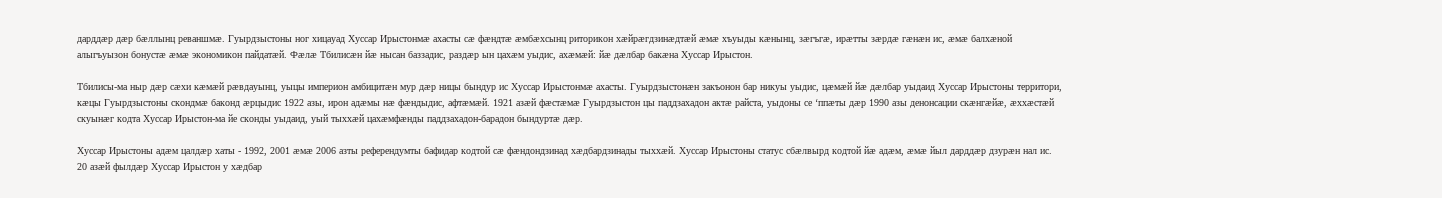дарддӕр дӕр бӕллынц реваншмӕ. Гуырдзыстоны ног хицауад Хуссар Ирыстонмӕ ахасты сӕ фӕндтӕ ӕмбӕхсынц риторикон хӕйрӕгдзинӕдтӕй ӕмӕ хъуыды кӕнынц, зӕгъгӕ, ирӕтты зӕрдӕ гӕнӕн ис, ӕмӕ балхӕной алыгъуызон бонустӕ ӕмӕ экономикон пайдатӕй. Фӕлӕ Тбилисӕн йӕ нысан баззадис, раздӕр ын цахӕм уыдис, ахӕмӕй: йӕ дӕлбар бакӕна Хуссар Ирыстон.

Тбилисы-ма ныр дӕр сӕхи кӕмӕй рӕвдауынц, уыцы империон амбицитӕн мур дӕр ницы бындур ис Хуссар Ирыстонмӕ ахасты. Гуырдзыстонӕн закъонон бар никуы уыдис, цӕмӕй йӕ дӕлбар уыдаид Хуссар Ирыстоны территори, кӕцы Гуырдзыстоны скондмӕ баконд ӕрцыдис 1922 азы, ирон адӕмы нӕ фӕндыдис, афтӕмӕй. 1921 азӕй фӕстӕмӕ Гуырдзыстон цы паддзахадон актӕ райста, уыдоны се ‘ппӕты дӕр 1990 азы денонсации скӕнгӕйӕ, ӕххӕстӕй скуынӕг кодта Хуссар Ирыстон-ма йе сконды уыдаид, уый тыххӕй цахӕмфӕнды паддзахадон-барадон бындуртӕ дӕр.

Хуссар Ирыстоны адӕм цалдӕр хаты - 1992, 2001 ӕмӕ 2006 азты референдумты бафидар кодтой сӕ фӕндондзинад хӕдбардзинады тыххӕй. Хуссар Ирыстоны статус сбӕлвырд кодтой йӕ адӕм, ӕмӕ йыл дарддӕр дзурӕн нал ис. 20 азӕй фылдӕр Хуссар Ирыстон у хӕдбар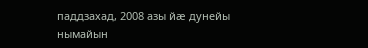паддзахад, 2008 азы йӕ дунейы нымайын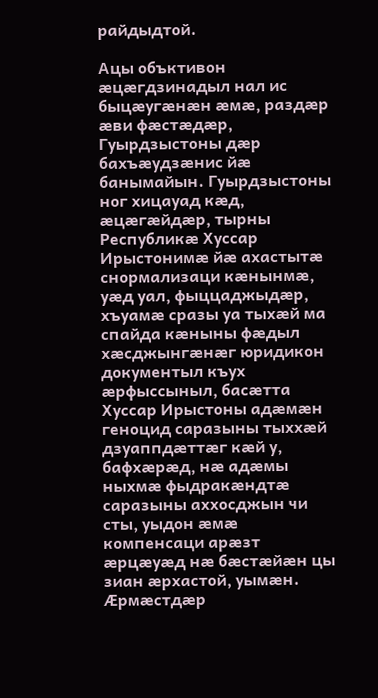райдыдтой.

Ацы объктивон ӕцӕгдзинадыл нал ис быцӕугӕнӕн ӕмӕ, раздӕр ӕви фӕстӕдӕр, Гуырдзыстоны дӕр бахъӕудзӕнис йӕ банымайын. Гуырдзыстоны ног хицауад кӕд, ӕцӕгӕйдӕр, тырны Республикӕ Хуссар Ирыстонимӕ йӕ ахастытӕ снормализаци кӕнынмӕ, уӕд уал, фыццаджыдӕр, хъуамӕ сразы уа тыхӕй ма спайда кӕныны фӕдыл хӕсджынгӕнӕг юридикон документыл къух ӕрфыссыныл, басӕтта Хуссар Ирыстоны адӕмӕн геноцид саразыны тыххӕй дзуаппдӕттӕг кӕй у, бафхӕрӕд, нӕ адӕмы ныхмӕ фыдракӕндтӕ саразыны аххосджын чи сты, уыдон ӕмӕ компенсаци арӕзт ӕрцӕуӕд нӕ бӕстӕйӕн цы зиан ӕрхастой, уымӕн. Ӕрмӕстдӕр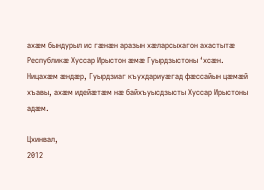ахӕм бындурыл ис гӕнӕн аразын хӕларсыхагон ахастытӕ Республикӕ Хуссар Ирыстон ӕмӕ Гуырдзыстоны ‘хсӕн. Ницахӕм ӕндӕр, Гуырдзиаг къухдариуӕгад фӕссайын цӕмӕй хъавы, ахӕм идейӕтӕм нӕ байхъуысдзысты Хуссар Ирыстоны адӕм.

Цхинвал,
2012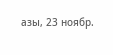азы, 23 ноябр.